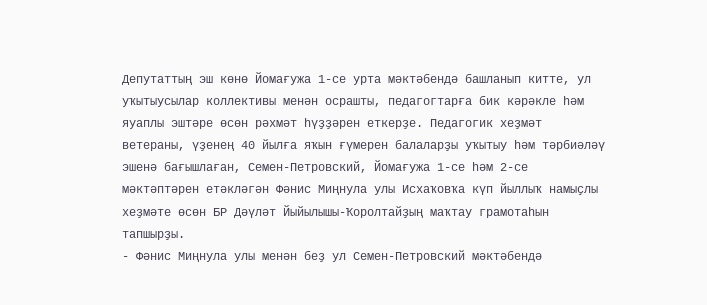Депутаттың эш көнө Йомағужа 1-се урта мәктәбендә башланып китте, ул уҡытыусылар коллективы менән осрашты, педагогтарға бик кәрәкле һәм яуаплы эштәре өсөн рәхмәт һүҙҙәрен еткерҙе. Педагогик хеҙмәт ветераны, үҙенең 40 йылға яҡын ғүмерен балаларҙы уҡытыу һәм тәрбиәләү эшенә бағышлаған, Семен-Петровский, Йомағужа 1-се һәм 2-се мәктәптәрен етәкләгән Фәнис Миңнула улы Исхаҡовҡа күп йыллыҡ намыҫлы хеҙмәте өсөн БР Дәүләт Йыйылышы-Ҡоролтайҙың маҡтау грамотаһын тапшырҙы.
- Фәнис Миңнула улы менән беҙ ул Семен-Петровский мәктәбендә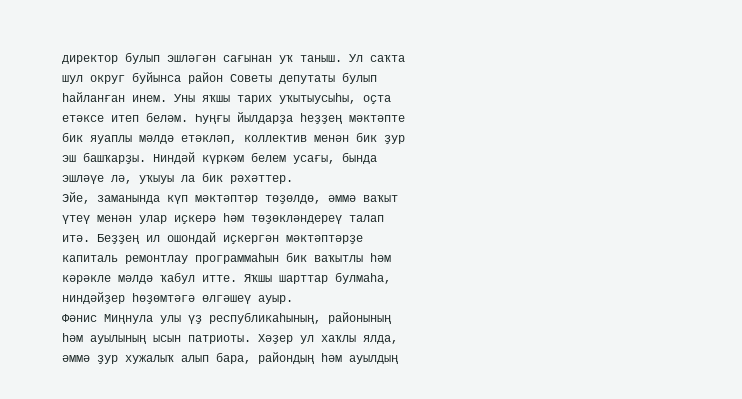директор булып эшләгән сағынан уҡ таныш. Ул саҡта шул округ буйынса район Советы депутаты булып һайланған инем. Уны яҡшы тарих уҡытыусыһы, оҫта етәксе итеп беләм. Һуңғы йылдарҙа һеҙҙең мәктәпте бик яуаплы мәлдә етәкләп, коллектив менән бик ҙур эш башҡарҙы. Ниндәй күркәм белем усағы, бында эшләүе лә, уҡыуы ла бик рәхәттер.
Эйе, заманында күп мәктәптәр төҙөлдө, әммә ваҡыт үтеү менән улар иҫкерә һәм төҙөкләндереү талап итә. Беҙҙең ил ошондай иҫкергән мәктәптәрҙе капиталь ремонтлау программаһын бик ваҡытлы һәм кәрәкле мәлдә ҡабул итте. Яҡшы шарттар булмаһа, ниндәйҙер һөҙөмтәгә өлгәшеү ауыр.
Фәнис Миңнула улы үҙ республикаһының, районының һәм ауылының ысын патриоты. Хәҙер ул хаҡлы ялда, әммә ҙур хужалыҡ алып бара, райондың һәм ауылдың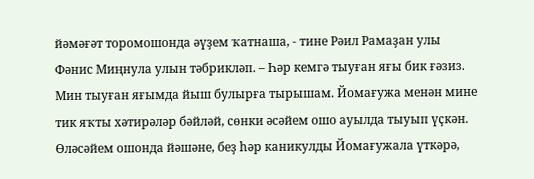йәмәғәт торомошонда әүҙем ҡатнаша, - тине Рәил Рамаҙан улы Фәнис Миңнула улын тәбрикләп. – Һәр кемгә тыуған яғы бик ғәзиз. Мин тыуған яғымда йыш булырға тырышам. Йомағужа менән мине тик яҡты хәтирәләр бәйләй, сөнки әсәйем ошо ауылда тыуып үҫкән. Өләсәйем ошонда йәшәне, беҙ һәр каникулды Йомағужала үткәрә,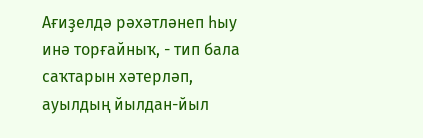Ағиҙелдә рәхәтләнеп һыу инә торғайныҡ, - тип бала саҡтарын хәтерләп, ауылдың йылдан-йыл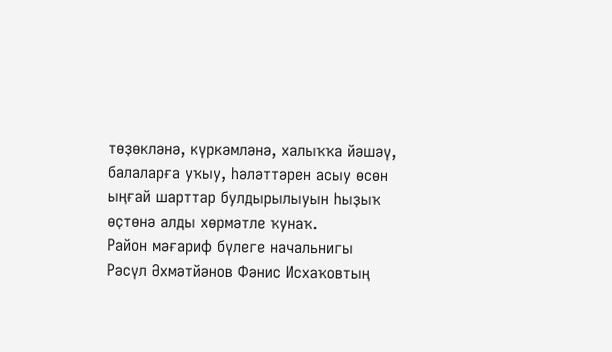төҙөкләнә, күркәмләнә, халыҡҡа йәшәү, балаларға уҡыу, һәләттәрен асыу өсөн ыңғай шарттар булдырылыуын һыҙыҡ өҫтөнә алды хөрмәтле ҡунаҡ.
Район мәғариф бүлеге начальнигы Рәсүл Әхмәтйәнов Фәнис Исхаҡовтың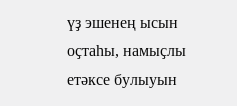үҙ эшенең ысын оҫтаһы, намыҫлы етәксе булыуын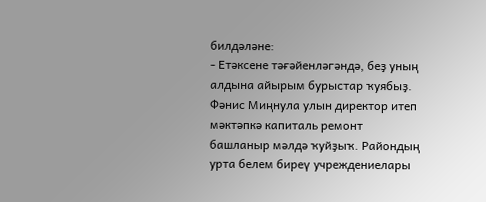билдәләне:
- Етәксене тәғәйенләгәндә, беҙ уның алдына айырым бурыстар ҡуябыҙ. Фәнис Миңнула улын директор итеп мәктәпкә капиталь ремонт башланыр мәлдә ҡуйҙыҡ. Райондың урта белем биреү учреждениелары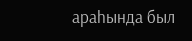араһында был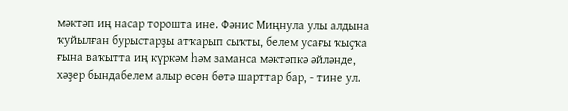мәктәп иң насар торошта ине. Фәнис Миңнула улы алдына ҡуйылған бурыстарҙы атҡарып сыҡты, белем усағы ҡыҫҡа ғына ваҡытта иң күркәм һәм заманса мәктәпкә әйләнде, хәҙер бындабелем алыр өсөн бөтә шарттар бар, - тине ул.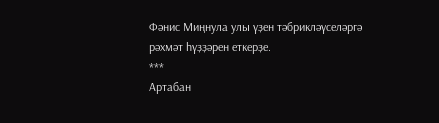Фәнис Миңнула улы үҙен тәбрикләүселәргә рәхмәт һүҙҙәрен еткерҙе.
***
Артабан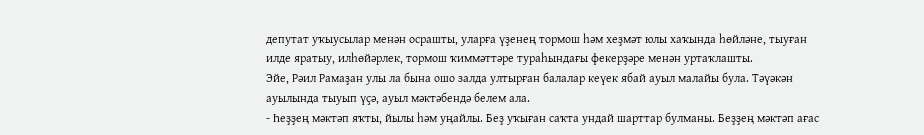депутат уҡыусылар менән осрашты, уларға үҙенең тормош һәм хеҙмәт юлы хаҡында һөйләне, тыуған илде яратыу, илһөйәрлек, тормош ҡиммәттәре тураһындағы фекерҙәре менән уртаҡлашты.
Эйе, Рәил Рамаҙан улы ла бына ошо залда ултырған балалар кеүек ябай ауыл малайы була. Тәүәкән ауылында тыуып үҫә, ауыл мәктәбендә белем ала.
- Һеҙҙең мәктәп яҡты, йылы һәм уңайлы. Беҙ уҡыған саҡта ундай шарттар булманы. Беҙҙең мәктәп ағас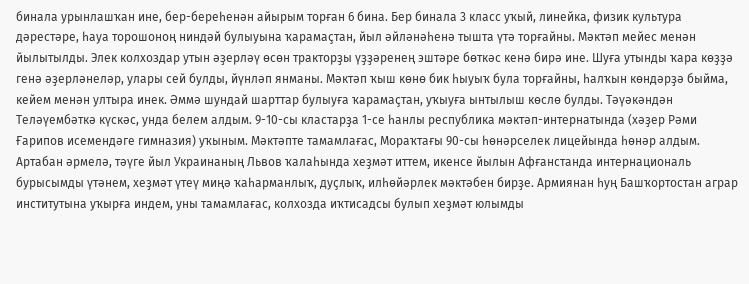бинала урынлашҡан ине, бер-береһенән айырым торған 6 бина. Бер бинала 3 класс уҡый, линейка, физик культура дәрестәре, һауа торошоноң ниндәй булыуына ҡарамаҫтан, йыл әйләнәһенә тышта үтә торғайны. Мәктәп мейес менән йылытылды. Элек колхоздар утын әҙерләү өсөн тракторҙы үҙҙәренең эштәре бөткәс кенә бирә ине. Шуға утынды ҡара көҙҙә генә әҙерләнеләр, улары сей булды, йүнләп янманы. Мәктәп ҡыш көнө бик һыуыҡ була торғайны, һалҡын көндәрҙә быйма, кейем менән ултыра инек. Әммә шундай шарттар булыуға ҡарамаҫтан, уҡыуға ынтылыш көслө булды. Тәүәкәндән Теләүембәткә күскәс, унда белем алдым. 9-10-сы кластарҙа 1-се һанлы республика мәктәп-интернатында (хәҙер Рәми Ғарипов исемендәге гимназия) уҡыным. Мәктәпте тамамлағас, Мораҡтағы 90-сы һөнәрселек лицейында һөнәр алдым. Артабан әрмелә, тәүге йыл Украинаның Львов ҡалаһында хеҙмәт иттем, икенсе йылын Афғанстанда интернациональ бурысымды үтәнем, хеҙмәт үтеү миңә ҡаһарманлыҡ, дуҫлыҡ, илһөйәрлек мәктәбен бирҙе. Армиянан һуң Башҡортостан аграр институтына уҡырға индем, уны тамамлағас, колхозда иҡтисадсы булып хеҙмәт юлымды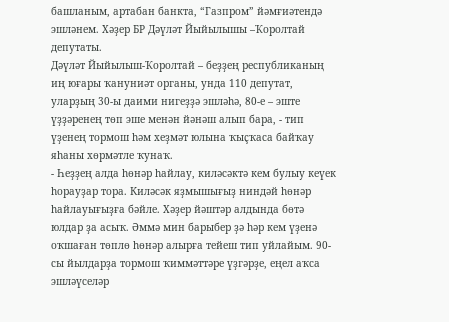башланым, артабан банкта, “Газпром” йәмғиәтендә эшләнем. Хәҙер БР Дәүләт Йыйылышы –Ҡоролтай депутаты.
Дәүләт Йыйылыш-Ҡоролтай – беҙҙең республиканың иң юғары ҡануниәт органы, унда 110 депутат, уларҙың 30-ы даими нигеҙҙә эшләһә, 80-е – эште үҙҙәренең төп эше менән йәнәш алып бара, - тип үҙенең тормош һәм хеҙмәт юлына ҡыҫҡаса байҡау яһаны хөрмәтле ҡунаҡ.
- Һеҙҙең алда һөнәр һайлау, киләсәктә кем булыу кеүек һорауҙар тора. Киләсәк яҙмышығыҙ ниндәй һөнәр һайлауығыҙға бәйле. Хәҙер йәштәр алдында бөтә юлдар ҙа асыҡ. Әммә мин барыбер ҙә һәр кем үҙенә оҡшаған төплө һөнәр алырға тейеш тип уйлайым. 90-сы йылдарҙа тормош ҡиммәттәре үҙгәрҙе, еңел аҡса эшләүселәр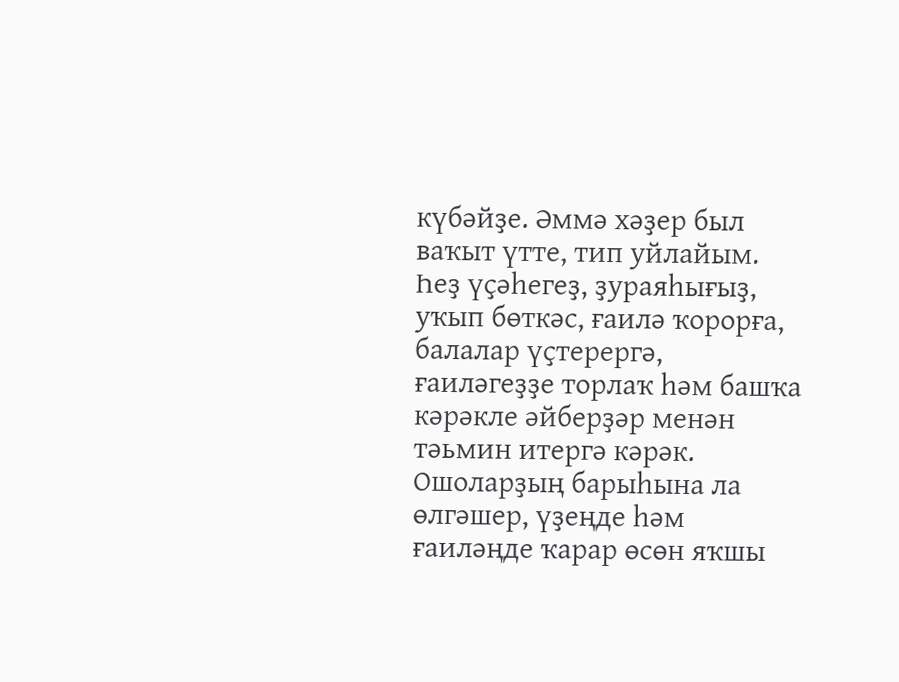күбәйҙе. Әммә хәҙер был ваҡыт үтте, тип уйлайым. Һеҙ үҫәһегеҙ, ҙураяһығыҙ, уҡып бөткәс, ғаилә ҡорорға, балалар үҫтерергә, ғаиләгеҙҙе торлаҡ һәм башҡа кәрәкле әйберҙәр менән тәьмин итергә кәрәк. Ошоларҙың барыһына ла өлгәшер, үҙеңде һәм ғаиләңде ҡарар өсөн яҡшы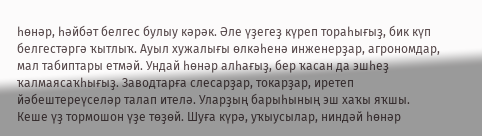һөнәр, һәйбәт белгес булыу кәрәк. Әле үҙегеҙ күреп тораһығыҙ, бик күп белгестәргә ҡытлыҡ. Ауыл хужалығы өлкәһенә инженерҙар, агрономдар, мал табиптары етмәй. Ундай һөнәр алһағыҙ, бер ҡасан да эшһеҙ ҡалмаясаҡһығыҙ. Заводтарға слесарҙар, токарҙар, иретеп йәбештереүселәр талап ителә. Уларҙың барыһының эш хаҡы яҡшы.
Кеше үҙ тормошон үҙе төҙөй. Шуға күрә, уҡыусылар, ниндәй һөнәр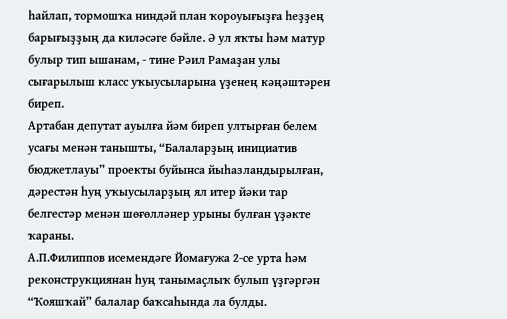һайлап, тормошҡа ниндәй план ҡороуығыҙға һеҙҙең барығыҙҙың да киләсәге бәйле. Ә ул яҡты һәм матур булыр тип ышанам, - тине Рәил Рамаҙан улы сығарылыш класс уҡыусыларына үҙенең кәңәштәрен биреп.
Артабан депутат ауылға йәм биреп ултырған белем усағы менән танышты, “Балаларҙың инициатив бюджетлауы” проекты буйынса йыһазландырылған, дәрестән һуң уҡыусыларҙың ял итер йәки тар белгестәр менән шөғөлләнер урыны булған үҙәкте ҡараны.
А.П.Филиппов исемендәге Йомағужа 2-се урта һәм реконструкциянан һуң танымаҫлыҡ булып үҙгәргән “Ҡояшҡай” балалар баҡсаһында ла булды.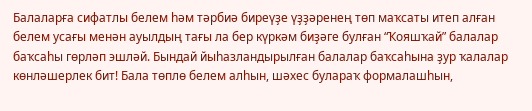Балаларға сифатлы белем һәм тәрбиә биреүҙе үҙҙәренең төп маҡсаты итеп алған белем усағы менән ауылдың тағы ла бер күркәм биҙәге булған “Ҡояшҡай” балалар баҡсаһы гөрләп эшләй. Бындай йыһазландырылған балалар баҡсаһына ҙур ҡалалар көнләшерлек бит! Бала төплө белем алһын, шәхес булараҡ формалашһын,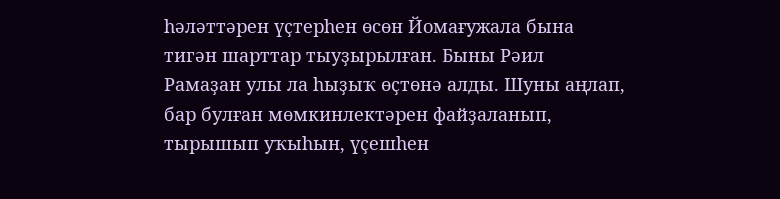һәләттәрен үҫтерһен өсөн Йомағужала бына тигән шарттар тыуҙырылған. Быны Рәил Рамаҙан улы ла һыҙыҡ өҫтөнә алды. Шуны аңлап, бар булған мөмкинлектәрен файҙаланып, тырышып уҡыһын, үҫешһен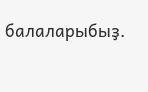балаларыбыҙ.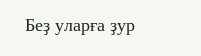Беҙ уларға ҙур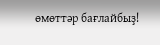өмөттәр бағлайбыҙ!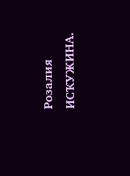Розалия ИСҠУЖИНА.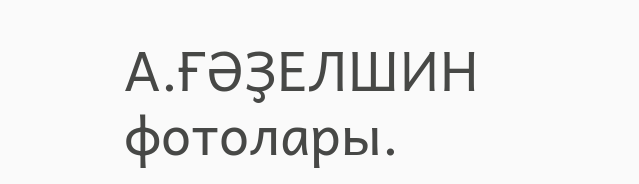А.ҒӘҘЕЛШИН фотолары.